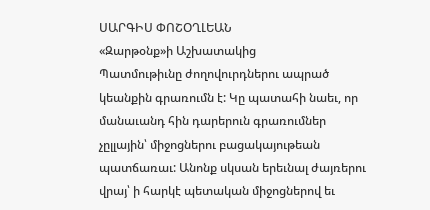ՍԱՐԳԻՍ ՓՈՇՕՂԼԵԱՆ
«Զարթօնք»ի Աշխատակից
Պատմութիւնը ժողովուրդներու ապրած կեանքին գրառումն է: Կը պատահի նաեւ, որ մանաւանդ հին դարերուն գրառումներ չըլլային՝ միջոցներու բացակայութեան պատճառաւ: Անոնք սկսան երեւնալ ժայռերու վրայ՝ ի հարկէ պետական միջոցներով եւ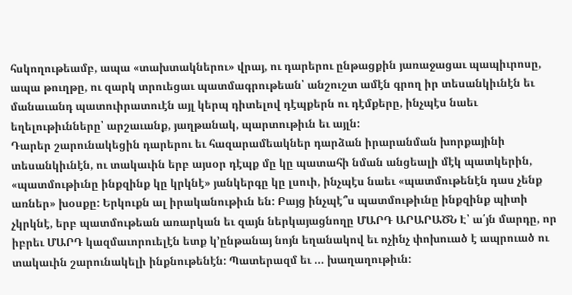հսկողութեամբ, ապա «տախտակներու» վրայ, ու դարերու ընթացքին յառաջացաւ պապիւրոսը, ապա թուղթը, ու զարկ տրուեցաւ պատմագրութեան՝ անշուշտ ամէն գրող իր տեսանկիւնէն եւ մանաւանդ պատուիրատուէն այլ կերպ դիտելով դէպքերն ու դէմքերը, ինչպէս նաեւ եղելութիւնները՝ արշաւանք, յաղթանակ, պարտութիւն եւ այլն:
Դարեր շարունակեցին դարերու եւ հազարամեակներ դարձան իրարանման խորքայինի տեսանկիւնէն, ու տակաւին երբ այսօր դէպք մը կը պատահի նման անցեալի մէկ պատկերին, «պատմութիւնը ինքզինք կը կրկնէ» յանկերգը կը լսուի, ինչպէս նաեւ «պատմութենէն դաս չենք առներ» խօսքը: Երկուքն ալ իրականութիւն են: Բայց ինչպէ՞ս պատմութիւնը ինքզինք պիտի չկրկնէ, երբ պատմութեան առարկան եւ զայն ներկայացնողը ՄԱՐԴ ԱՐԱՐԱԾՆ Է՝ ա՛յն մարդը, որ իբրեւ ՄԱՐԴ կազմաւորուելէն ետք կ’ընթանայ նոյն եղանակով եւ ոչինչ փոխուած է ապրուած ու տակաւին շարունակելի ինքնութենէն: Պատերազմ եւ … խաղաղութիւն: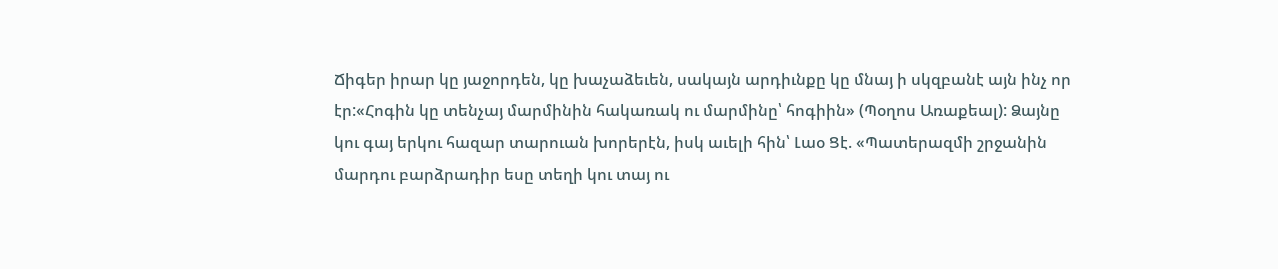Ճիգեր իրար կը յաջորդեն, կը խաչաձեւեն, սակայն արդիւնքը կը մնայ ի սկզբանէ այն ինչ որ էր:«Հոգին կը տենչայ մարմինին հակառակ ու մարմինը՝ հոգիին» (Պօղոս Առաքեալ): Ձայնը կու գայ երկու հազար տարուան խորերէն, իսկ աւելի հին՝ Լաօ Ցէ. «Պատերազմի շրջանին մարդու բարձրադիր եսը տեղի կու տայ ու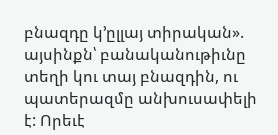բնազդը կ’ըլլայ տիրական». այսինքն՝ բանականութիւնը տեղի կու տայ բնազդին, ու պատերազմը անխուսափելի է: Որեւէ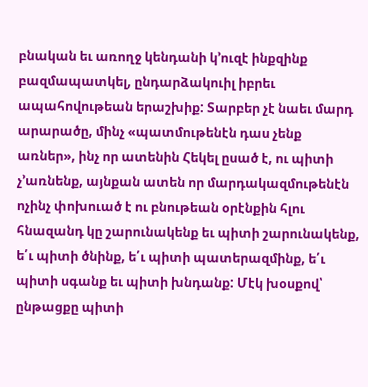բնական եւ առողջ կենդանի կ’ուզէ ինքզինք բազմապատկել, ընդարձակուիլ իբրեւ ապահովութեան երաշխիք: Տարբեր չէ նաեւ մարդ արարածը, մինչ «պատմութենէն դաս չենք առներ», ինչ որ ատենին Հեկել ըսած է, ու պիտի չ’առնենք, այնքան ատեն որ մարդակազմութենէն ոչինչ փոխուած է ու բնութեան օրէնքին հլու հնազանդ կը շարունակենք եւ պիտի շարունակենք, ե՛ւ պիտի ծնինք, ե՛ւ պիտի պատերազմինք, ե՛ւ պիտի սգանք եւ պիտի խնդանք: Մէկ խօսքով՝ ընթացքը պիտի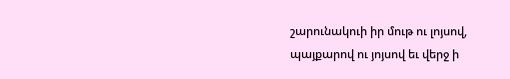շարունակուի իր մութ ու լոյսով, պայքարով ու յոյսով եւ վերջ ի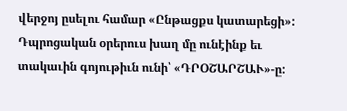վերջոյ ըսելու համար «Ընթացքս կատարեցի»:
Դպրոցական օրերուս խաղ մը ունէինք եւ տակաւին գոյութիւն ունի՝ «ԴՐՕՇԱՐՇԱՒ»-ը: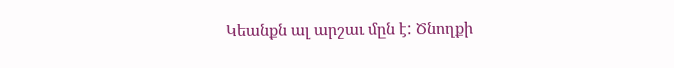Կեանքն ալ արշաւ մըն է: Ծնողքի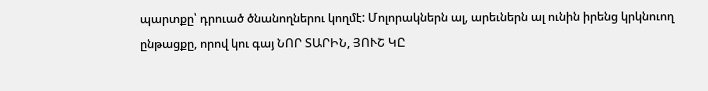պարտքը՝ դրուած ծնանողներու կողմէ: Մոլորակներն ալ, արեւներն ալ ունին իրենց կրկնուող ընթացքը, որով կու գայ ՆՈՐ ՏԱՐԻՆ, ՅՈՒՇ ԿԸ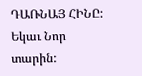ԴԱՌՆԱՅ ՀԻՆԸ:
Եկաւ Նոր տարին: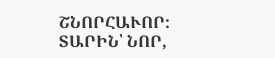ՇՆՈՐՀԱՒՈՐ:
ՏԱՐԻՆ՝ ՆՈՐ,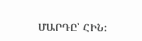ՄԱՐԴԸ՝ ՀԻՆ: